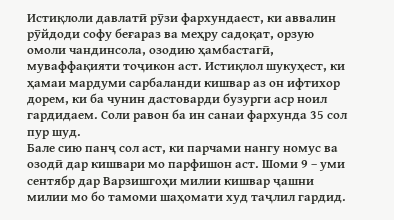Истиқлоли давлатӣ рӯзи фархундаест, ки аввалин рӯйдоди софу беғараз ва меҳру садоқат, орзую омоли чандинсола, озодию ҳамбастагӣ, муваффақияти тоҷикон аст. Истиқлол шукуҳест, ки ҳамаи мардуми сарбаланди кишвар аз он ифтихор дорем, ки ба чунин дастоварди бузурги аср ноил гардидаем. Соли равон ба ин санаи фархунда 35 сол пур шуд.
Бале сию панҷ сол аст, ки парчами нангу номус ва озодӣ дар кишвари мо парфишон аст. Шоми 9 – уми сентябр дар Варзишгоҳи милии кишвар ҷашни милии мо бо тамоми шаҳомати худ таҷлил гардид.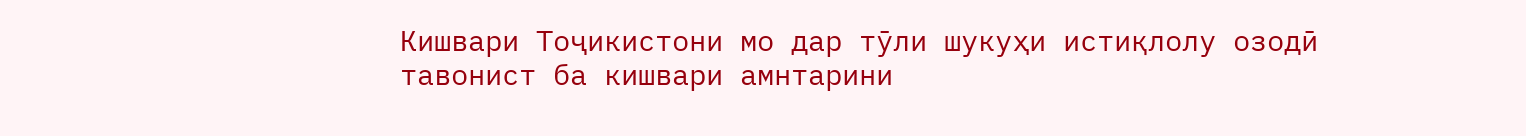Кишвари Тоҷикистони мо дар тӯли шукуҳи истиқлолу озодӣ тавонист ба кишвари амнтарини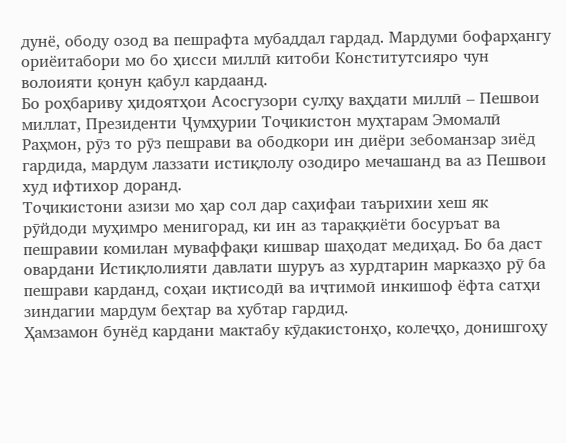дунё, ободу озод ва пешрафта мубаддал гардад. Мардуми бофарҳангу ориёитабори мо бо ҳисси миллӣ китоби Конститутсияро чун волоияти қонун қабул кардаанд.
Бо роҳбариву ҳидоятҳои Асосгузори сулҳу ваҳдати миллӣ – Пешвои миллат, Президенти Ҷумҳурии Тоҷикистон муҳтарам Эмомалӣ Раҳмон, рӯз то рӯз пешрави ва ободкори ин диёри зебоманзар зиёд гардида, мардум лаззати истиқлолу озодиро мечашанд ва аз Пешвои худ ифтихор доранд.
Тоҷикистони азизи мо ҳар сол дар саҳифаи таърихии хеш як рӯйдоди муҳимро менигорад, ки ин аз тараққиёти босуръат ва пешравии комилан муваффақи кишвар шаҳодат медиҳад. Бо ба даст овардани Истиқлолияти давлати шуруъ аз хурдтарин марказҳо рӯ ба пешрави карданд, соҳаи иқтисодӣ ва иҷтимоӣ инкишоф ёфта сатҳи зиндагии мардум беҳтар ва хубтар гардид.
Ҳамзамон бунёд кардани мактабу кӯдакистонҳо, колеҷҳо, донишгоҳу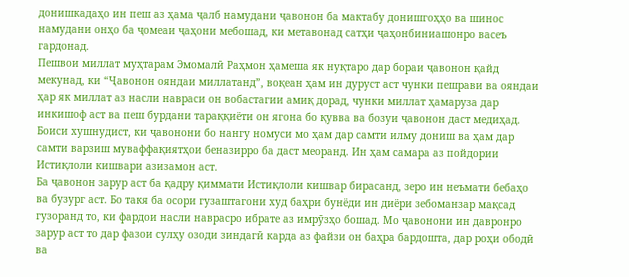донишкадаҳо ин пеш аз ҳама ҷалб намудани ҷавонон ба мактабу донишгоҳҳо ва шинос намудани онҳо ба ҷомеаи ҷаҳони мебошад, ки метавонад сатҳи ҷаҳонбиниашонро васеъ гардонад.
Пешвои миллат муҳтарам Эмомалӣ Раҳмон ҳамеша як нуқтаро дар бораи ҷавонон қайд мекунад, ки “Ҷавонон ояндаи миллатанд”, воқеан ҳам ин дуруст аст чунки пешрави ва ояндаи ҳар як миллат аз насли навраси он вобастагии амиқ дорад, чунки миллат ҳамаруза дар инкишоф аст ва пеш бурдани тараққиёти он ягона бо қувва ва бозуи ҷавонон даст медиҳад.
Боиси хушнудист, ки ҷавонони бо нангу номуси мо ҳам дар самти илму дониш ва ҳам дар самти варзиш муваффақиятҳои беназирро ба даст меоранд. Ин ҳам самара аз пойдории Истиқлоли кишвари азизамон аст.
Ба ҷавонон зарур аст ба қадру қиммати Истиқлоли кишвар бирасанд, зеро ин неъмати бебаҳо ва бузург аст. Бо такя ба осори гузаштагони худ баҳри бунёди ин диёри зебоманзар мақсад гузоранд то, ки фардои насли наврасро ибрате аз имрӯзҳо бошад. Мо ҷавонони ин давронро зарур аст то дар фазои сулҳу озоди зиндагӣ карда аз файзи он баҳра бардошта, дар роҳи ободӣ ва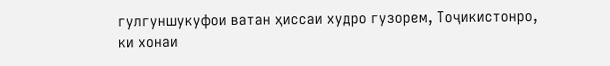гулгуншукуфои ватан ҳиссаи худро гузорем, Тоҷикистонро, ки хонаи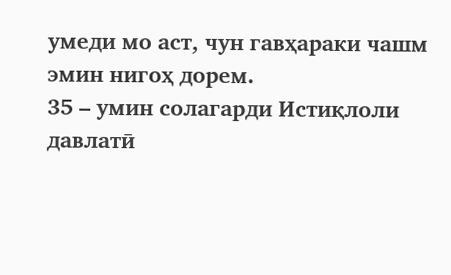умеди мо аст, чун гавҳараки чашм эмин нигоҳ дорем.
35 – умин солагарди Истиқлоли давлатӣ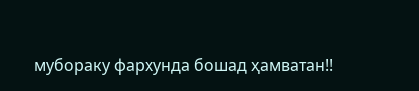мубораку фархунда бошад ҳамватан!!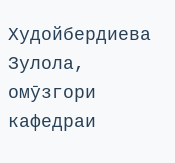Худойбердиева Зулола, омӯзгори кафедраи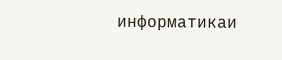информатикаи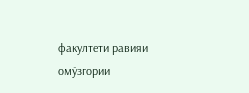факултети равияи омӯзгории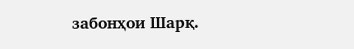забонҳои Шарқ.